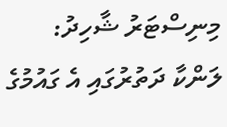މިނިސްޓަރު ޝާހިދު: ލަންކާ ދަތުރުގައި އެ ގައުމުގެ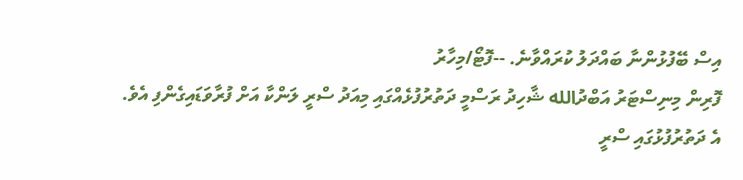އިސް ބޭފުޅުންނާ ބައްދަލު ކުރައްވާނެ. --ފޮޓޯ/މިހާރު
ފޮރިން މިނިސްޓަރު އަބްދުالله ޝާހިދު ރަސްމީ ދަތުރުފުޅެއްގައި މިއަދު ސްރީ ލަންކާ އަށް ފުރާވަޑައިގެންފި އެވެ.
އެ ދަތުރުފުޅުގައި ސްރީ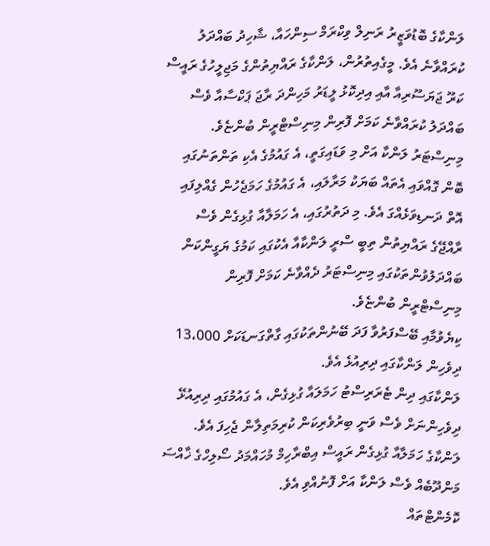ލަންކާގެ ބޮޑުވަޒީރު ރަނިލް ވިކްރަމް ސިންހައާ، ޝާހިދު ބައްދަލު ކުރައްވާނެ އެވެ. މީގެއިތުރުން، ލަންކާގެ ރައްޔިތުންގެ މަޖިލީހުގެ ރައީސް ކަރޫ ޖަޔަސޫރިއާ އާއި އިދިކޮޅު ލީޑަރު މަހިންދަ ރާޖަ ޕަކްސާއާ ވެސް ބައްދަލު ކުރައްވާނެ ކަމަށް ފޮރިން މިނިސްޓްރީން ބުންޏެވެ.
މިނިސްޓަރު ލަންކާ އަށް މި ވަޑައިގަތީ، އެ ގައުމުގެ އެކި ތަންތަނުގައި ބޮން ގޮއްވައި އެތައް ބަޔަކު މަރާލައި، އެ ގައުމުގެ ހަމަޖެހުން ގެއްލިފައި އޮތް ދަނޑިވަޅެއްގަ އެވެ. މި ދަތުރުގައި، އެ ހަމަލާއާ ގުޅިގެން ވެސް ރާއްޖޭގެ ރައްޔިތުން ތިބީ ސްރީ ލަންކާއާ އެކުގައި ކަމުގެ ޔަގީންކަން ބައްދަލުވުންތަކުގައި މިނިސްޓަރު ދެއްވާނެ ކަމަށް ފޮރިން މިނިސްޓްރީން ބުންޏެވެ.
ކިޔެވުމާއި ބޭސްފަރުވާ ފަދަ ބޭނުންތަކުގައި ގާތްގަނޑަކަށް 13،000 ދިވެހިން ލަންކާގައި ދިރިއުޅެ އެވެ.
ލަންކާގައި ދިން ޓެރަރިސްޓު ހަމަލައާ ގުޅިގެން، އެ ގައުމުގައި ދިރިއުޅޭ ދިވެހިންނަށް ވެސް ވަނީ ބިރުވެރިކަން ކުރިމަތިލާން ޖެހިފަ އެވެ. ލަންކާގެ ހަމަލާއާ ގުޅިގެން ރައީސް އިބްރާހިމް މުހައްމަދު ސޯލިހްގެ ޚާއްސަ މަންދޫބެއް ވެސް ލަންކާ އަށް ފޮނުއްވި އެވެ.
ކޮމެންޓްތައް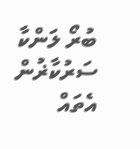ބުރޯ ލަންކާ ސަރުކާޜުން އެތައް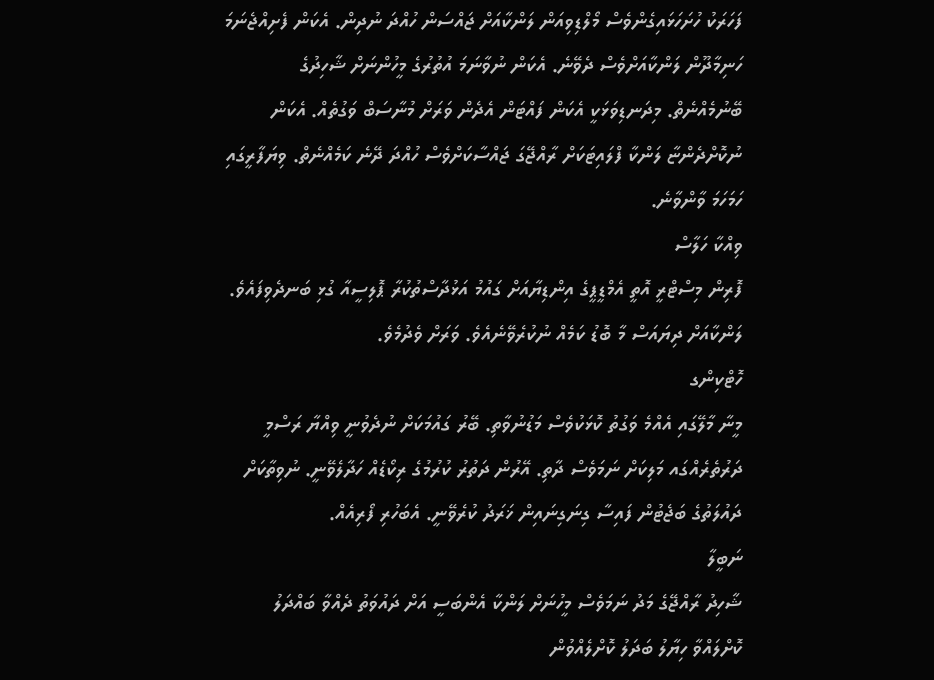ފަހަރަކު ހުށަހަޅައިގެންވެސް މޯލްޑިވިއަން ލަންކާއަށް ޖައްސަން ހުއްދަ ނުދިން. އެކަން ފެށިއްޖެނަމަ ހަނިމާދޫން ލަންކާއަށްވެސް ދެވޭނެ. އެކަން ނުވާނަމަ އުތުރުގެ މީހުންނަށް ޝާހިދުގެ ބޭނުމެއްނެތް. މިދަނޑިވަޅަކީ އެކަން ފައްޓަން އެދެން ވަރަށް މުނާސަބް ވަގުތެއް. އެކަން ނުކޮށްދެންޏާ ލަންކާ ފްލައިޓަކަށް ރާއްޖޭގަ ޖައްސާކަށްވެސް ހުއްދަ ދޭނެ ކަމެއްނެތް. ވިޔަފާރީގައި ހަމަހަމަ ވާންވާނެ.
ވިއްކާ ހަލާސް
ފޮރިން މިސްޓްރީ އޮތީ އެމްޑީޕީގެ އިންޑިޔާއަށް ގައުމު އަޅުދާސްތުކުރާ ޕޮލިސީއާ ގުޅި ބަނދެވިފައެވެ. ލަންކާއަށް ދިޔައަސް މާ ބޮޑު ކަމެއް ނުކުރެވޭނެއެވެ. ވަރަށް ވެދުމެވެ.
ހޮޓްކިންގ
މީނާ މާލޭގައި އެއްމެ ވަގުތު ކޮޅަކުވެސް މަޑުނުވާތި. ބޭރު ގައުމަކަށް ނުދެވުނީ ވިއްޔާ ރަސްމީ ދަރުތެރެއްގައ މަލިކަށް ނަމަވެސް ދާތި. އޭރުން ދަތުރު ކުރުމުގެ ރިކޯޑެއް ހަދާލެވޭނީ. ނުވިތާކަށް ދައުލަތުގެ ބަޖެޓުން ފައިސާ ގިނަގިނައިން ޚަރަދު ކުރެވޭނީ. އެބަހުރި ފޯރިއެއް.
ނަބީލާ
ޝާހިދު ރާއްޖޭގެ މަދު ނަމަވެސް މީހުނަށް ލަންކާ އެންބަސީ އަށް ދައުވަތު ދެއްވާ ބައްދަލު ކޮށްލައްވާ ހިޔާލު ބަދަލު ކޮށްލެއްވުން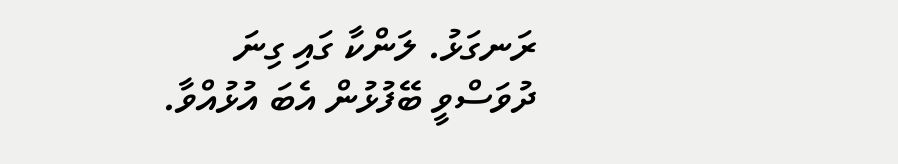ރަނގަޅު. ލަންކާ ގައި ގިނަ ދުވަސްވީ ބޭފުޅުން އެބަ އުޅުއްވާ.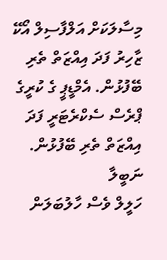މިސާލަކަށް އަލްފާސިލް އޯކޭ ޒާހިރު ފަދަ އިއްޒަތް ތެރި ބޭފުޅުން. އެމްޑީޕީ ގެ ކުރީގެ ޕްރެސް ސެކްރެޓަރީ ފަދަ އިއްޒަތް ތެރި ބޭފުޅުން.
ނަބީލާ
ހަލީލް ވެސް ހާލުބަލަން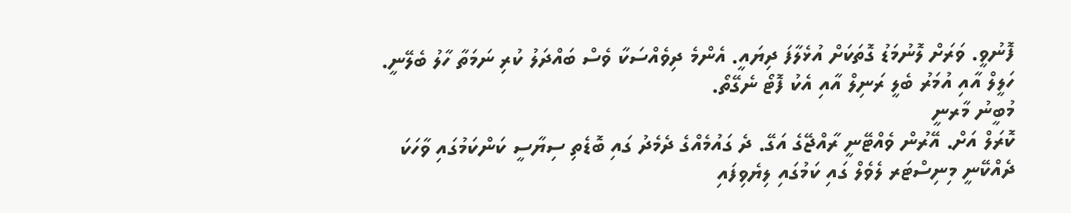ފޮނުވީ. ވަރަށް ލޮނުމަޑު ގޮތަކަށް އުޅެލާފަ ދިޔައީ. އެންމެ ދިވެއްސަކާ ވެސް ބައްދަލު ކުރި ނަމަތާ ހާލު ބެލޭނީ. ހަލީލް އާއި އުމަރު ބެލީ ރަނިލް އާއި އެކު ފޮޓޯ ނެގޭތޯ.
މުބީނު މާރނީ
ކޮރަލް އަށް. އޭރުން ވެއްޓޭނީ ރާއްޖޭގެ އަގޭ. ދެ ގައުމެއްގެ ދެމެދު ގައި ބޮޑެތި ސިޔާސީ ކަންކަމުގައި ވާހަކަ ދެއްކޭނީ މިނިސްޓަރ ލެވެލް ގައި ކަމުގައި ލިޔެވިފައި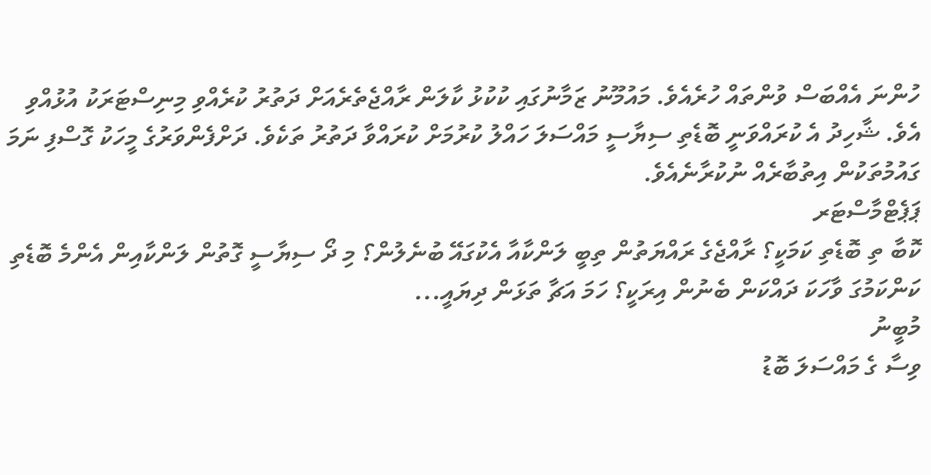ހުންނަ އެއްބަސް ވުންތައް ހުރެއެވެ. މައުމޫނު ޒަމާނުގައި ކުކުޅު ކާލަން ރާއްޖެތެރެއަށް ދަތުރު ކުރެއްވި މިނިސްޓަރަކު އުޅުއްވި އެވެ. ޝާހިދު އެ ކުރައްވަނީ ބޮޑެތި ސިޔާސީ މައްސަލަ ހައްލު ކުރުމަށް ކުރައްވާ ދަތުރު ތަކެވެ. ދަށްފެންވަރުގެ މީހަކު ގޮސްފި ނަމަ ގައުމުތަކުން އިތުބާރެއް ނުކުރާނެއެވެ.
ޕަޕެޓްމާސްޓަރ
ކޮބާ ތި ބޮޑެތި ކަމަކީ؟ ރާއްޖެގެ ރައްޔަތުން ތިބީ ލަންކާއާ އެކުގައޭ ބުނެލުން؟ މި ދޯ ސިޔާސީ ގޮތުން ލަންކާއިން އެންމެ ބޮޑެތި ކަންކަމުގަ ވާހަކަ ދައްކަން ބެނުން އިރަކީ؟ ހަމަ އަޗާ ތަޅަން ދިޔައީ...
މުބީނު
ވިސާ ގެ މައްސަލަ ބޮޑު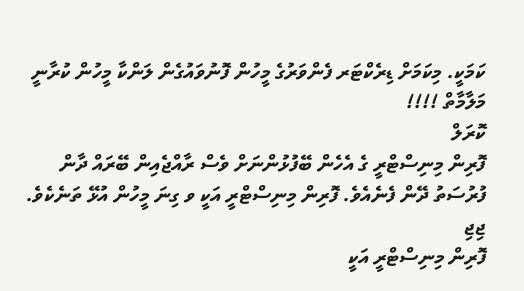ކަމަކީ. މިކަމަށް ޑިރެކްޓަރ ފެންވަރުގެ މީހުން ފޮނުވައުގެން ލަންކާ މީހުން ކުރާނީ މަލާމާތް !!!!
ކޮރަލް
ފޮރިން މިނިސްޓްރީ ގެ އެހެން ބޭފުޅުންނަށް ވެސް ރާއްޖެއިން ބޭރައް ދާން ފުރުސަތު ދޭން ފެނެއެވެ. ފޮރިން މިނިސްޓްރީ އަކީ ވ ގިނަ މީހުން އުޅޭ ތަނެކެވެ.
ޖިޖި
ފޮރިން މިނިސްޓްރީ އަކީ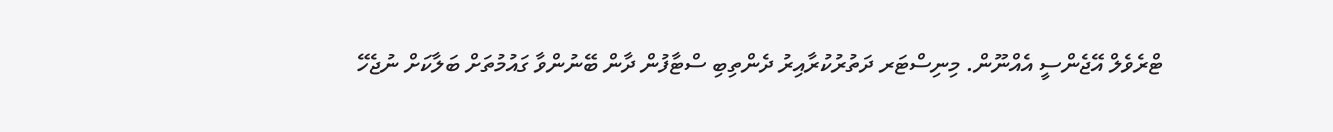ޓްރެވެލް އޭޖެންސީ އެއްނޫން. މިނިސްޓަރ ދަތުރުކުރާއިރު ދެންތިބި ސްޓާފުން ދާން ބޭނުންވާ ގައުމުތަށް ބަލާކަށް ނުޖެހޭ